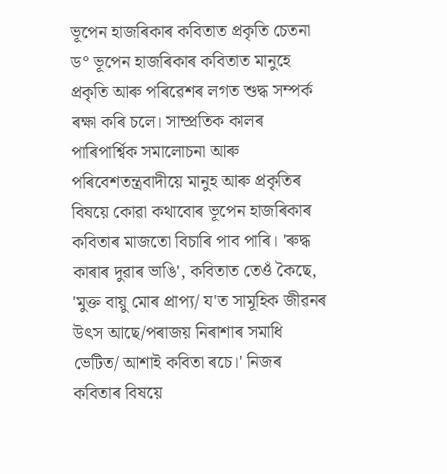ভূপেন হাজৰিকাৰ কবিতাত প্ৰকৃতি চেতনা ড° ভূপেন হাজৰিকাৰ কবিতাত মানুহে প্রকৃতি আৰু পৰিৱেশৰ লগত শুদ্ধ সম্পৰ্ক ৰক্ষা কৰি চলে। সাম্প্ৰতিক কালৰ পাৰিপার্শ্বিক সমালোচনা আৰু পৰিবেশতন্ত্রবাদীয়ে মানুহ আৰু প্রকৃতিৰ বিষয়ে কোৱা কথাবোৰ ভূপেন হাজৰিকাৰ কবিতাৰ মাজতো বিচাৰি পাব পাৰি। 'ৰুদ্ধ কাৰাৰ দুৱাৰ ভাঙি', কবিতাত তেওঁ কৈছে, 'মুক্ত বায়ু মোৰ প্ৰাপ্য/ য'ত সামূহিক জীৱনৰ উৎস আছে/পৰাজয় নিৰাশাৰ সমাধি ভেটিত/ আশাই কবিতা ৰচে।' নিজৰ কবিতাৰ বিষয়ে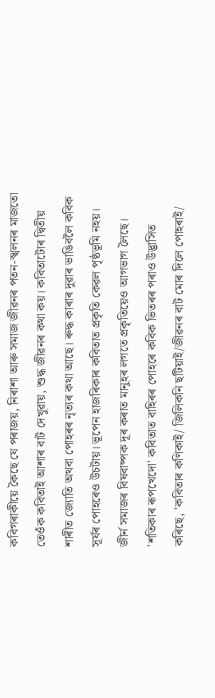কবিগৰাকীয়ে কৈছে যে পৰাজয়, নিৰাশা আৰু সমাজ জীৱনৰ পতন-স্খলনৰ মাজতো তেওঁক কবিতাই আশাৰ বাট দেখুৱায়, শুদ্ধ জীৱনৰ কথা কয়। কবিতাটোৰ দ্বিতীয় শাৰীত জ্যোতি অথবা পোহৰৰ নৃত্যৰ কথা আছে। ৰুদ্ধ কাৰাৰ দুৱাৰ ভাঙিবলৈ কবিক সূৰ্যৰ পোহৰেও উচটায়। ভূপেন হাজৰিকাৰ কবিতাত প্রকৃতি কেৱল পৃষ্ঠভূমি নহয়। জীর্ন সমাজৰ বিষবাষ্পক দূৰ কৰাত মানুহৰ লগতে প্রকৃতিয়েও আগভাগ লৈছে। 'শতিকাৰ ৰূপখেদো' কবিতাত বাহিৰৰ পোহৰে কবিক ভিতৰৰ পৰাও উদ্ভাসিত কৰিছে, 'কবিতাৰ কণিকাই/ জিলিকনি ছটিয়াই/জীৱনৰ বাট মোৰ দিলে পোহৰাই/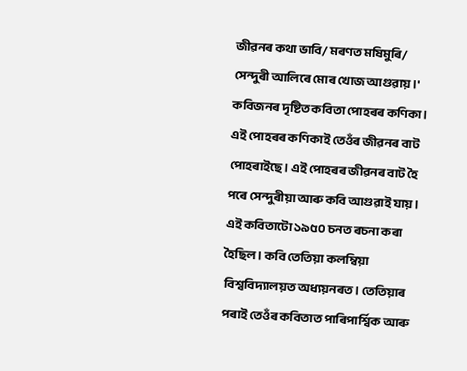জীৱনৰ কথা ভাবি/ মৰণত মষিমুৰি/ সেন্দুৰী আলিৰে মোৰ খোজ আগুৱায়।' কবিজনৰ দৃষ্টিত কবিতা পোহৰৰ কণিকা। এই পোহৰৰ কণিকাই তেওঁৰ জীৱনৰ বাট পোহৰাইছে। এই পোহৰৰ জীৱনৰ বাট হৈ পৰে সেন্দুৰীয়া আৰু কবি আগুৱাই যায়। এই কবিতাটো ১৯৫০ চনত ৰচনা কৰা হৈছিল। কবি তেতিয়া কলম্বিয়া বিশ্ববিদ্যালয়ত অধ্যয়নৰত। তেতিয়াৰ পৰাই তেওঁৰ কবিতাত পাৰিপাৰ্শ্বিক আৰু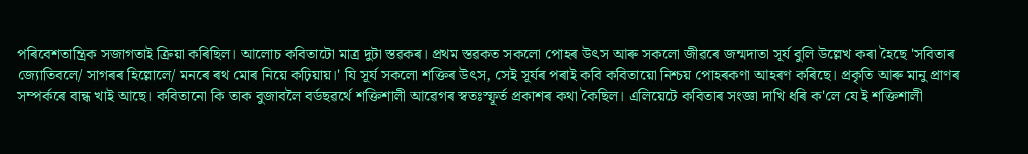পৰিবেশতান্ত্রিক সজাগতাই ক্ৰিয়া কৰিছিল। আলোচ কবিতাটো মাত্ৰ দুটা স্তৱকৰ। প্ৰথম স্তৱকত সকলো পোহৰ উৎস আৰু সকলো জীৱৰে জন্মদাতা সূর্য বুলি উল্লেখ কৰা হৈছে 'সবিতাৰ জ্যোতিবলে/ সাগৰৰ হিল্লোলে/ মনৰে ৰথ মোৰ নিয়ে কঢ়িয়ায়।' যি সূর্য সকলো শক্তিৰ উৎস, সেই সূৰ্যৰ পৰাই কবি কবিতায়ো নিশ্চয় পোহৰকণা আহৰণ কৰিছে। প্ৰকৃতি আৰু মানু প্ৰাণৰ সম্পৰ্কৰে বান্ধ খাই আছে। কবিতানো কি তাক বুজাবলৈ বর্ডছৱর্থে শক্তিশালী আৱেগৰ স্বতঃস্ফূর্ত প্রকাশৰ কথা কৈছিল। এলিয়েটে কবিতাৰ সংজ্ঞা দাখি ধৰি ক'লে যে ই শক্তিশালী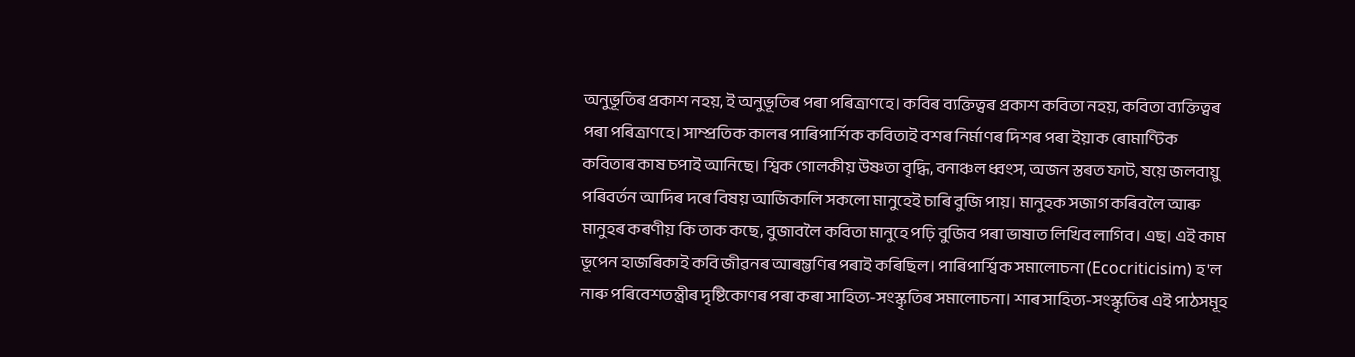অনুভূতিৰ প্রকাশ নহয়, ই অনুভূতিৰ পৰা পৰিত্ৰাণহে। কবিৰ ব্যক্তিত্বৰ প্রকাশ কবিতা নহয়, কবিতা ব্যক্তিত্বৰ পৰা পৰিত্ৰাণহে। সাম্প্ৰতিক কালৰ পাৰিপাৰ্শিক কবিতাই বশৰ নিৰ্মাণৰ দিশৰ পৰা ইয়াক ৰোমাণ্টিক কবিতাৰ কাষ চপাই আনিছে। শ্বিক গোলকীয় উষ্ণতা বৃদ্ধি, বনাঞ্চল ধ্বংস, অজন স্তৰত ফাট, ষয়ে জলবায়ু পৰিবৰ্তন আদিৰ দৰে বিষয় আজিকালি সকলো মানুহেই চাৰি বুজি পায়। মানুহক সজাগ কৰিবলৈ আৰু মানুহৰ কৰণীয় কি তাক কছে, বুজাবলৈ কবিতা মানুহে পঢ়ি বুজিব পৰা ভাষাত লিখিব লাগিব। এছ। এই কাম ভূপেন হাজৰিকাই কবি জীৱনৰ আৰম্ভণিৰ পৰাই কৰিছিল। পাৰিপাৰ্শ্বিক সমালোচনা (Ecocriticisim) হ'ল নাৰু পৰিবেশতন্ত্ৰীৰ দৃষ্টিকোণৰ পৰা কৰা সাহিত্য-সংস্কৃতিৰ সমালোচনা। শাৰ সাহিত্য-সংস্কৃতিৰ এই পাঠসমূহ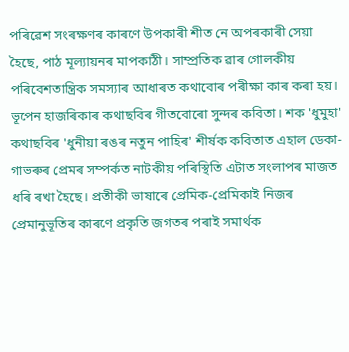পৰিৱেশ সংৰক্ষণৰ কাৰণে উপকাৰী শীত নে অপৰকাৰী সেয়া হৈছে, পাঠ মূল্যায়নৰ মাপকাঠী। সাম্প্রতিক ৱাৰ গোলকীয় পৰিবেশতান্ত্রিক সমস্যাৰ আধাৰত কথাবোৰ পৰীক্ষা কাৰ কৰা হয়। ভূপেন হাজৰিকাৰ কথাছবিৰ গীতবোৰো সুন্দৰ কবিতা। শক 'ধুমুহা' কথাছবিৰ 'ধুনীয়া ৰঙৰ নতুন পাহিৰ' শীর্ষক কবিতাত এহাল ডেকা-গাভৰুৰ প্ৰেমৰ সম্পৰ্কত নাটকীয় পৰিস্থিতি এটাত সংলাপৰ মাজত ধৰি ৰখা হৈছে। প্রতীকী ভাষাৰে প্ৰেমিক-প্রেমিকাই নিজৰ প্ৰেমানুভূতিৰ কাৰণে প্ৰকৃতি জগতৰ পৰাই সমার্থক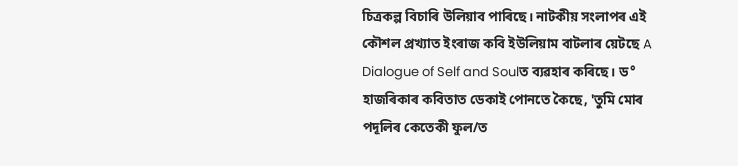চিত্রকল্প বিচাৰি উলিয়াব পাৰিছে। নাটকীয় সংলাপৰ এই কৌশল প্ৰখ্যাত ইংৰাজ কবি ইউলিয়াম বাটলাৰ য়েটছে A Dialogue of Self and Soulত ব্যৱহাৰ কৰিছে। ড° হাজৰিকাৰ কবিতাত ডেকাই পোনতে কৈছে, 'তুমি মোৰ পদূলিৰ কেতেকী ফুল/ত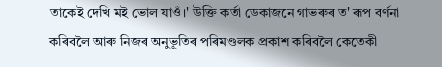তাকেই দেখি মই ভোল যাওঁ।' উক্তি কর্তা ডেকাজনে গাভৰুৰ ত' ৰূপ বৰ্ণনা কৰিবলৈ আৰু নিজৰ অনুভূতিৰ পৰিমণ্ডলক প্ৰকাশ কৰিবলৈ কেতেকী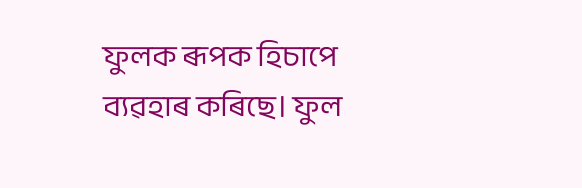ফুলক ৰূপক হিচাপে ব্যৱহাৰ কৰিছে। ফুল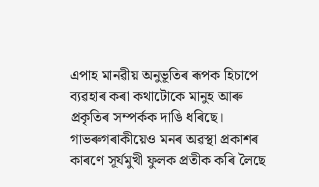এপাহ মানৱীয় অনুভূতিৰ ৰূপক হিচাপে ব্যৱহাৰ কৰা কথাটোকে মানুহ আৰু প্ৰকৃতিৰ সম্পৰ্কক দাঙি ধৰিছে। গাভৰুগৰাকীয়েও মনৰ অৱস্থা প্ৰকাশৰ কাৰণে সূর্যমুখী ফুলক প্রতীক কৰি লৈছে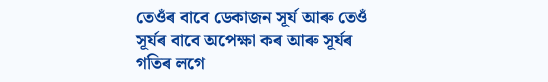তেওঁৰ বাবে ডেকাজন সূৰ্য আৰু তেওঁ সূৰ্যৰ বাবে অপেক্ষা কৰ আৰু সূৰ্যৰ গতিৰ লগে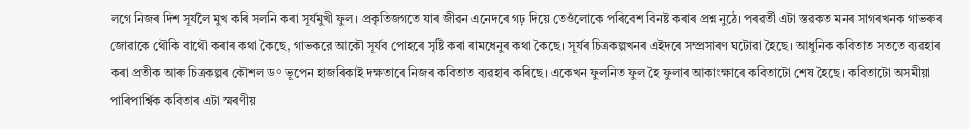লগে নিজৰ দিশ সূর্যলৈ মুখ কৰি সলনি কৰা সূর্যমুখী ফুল। প্রকৃতিজগতে যাৰ জীৱন এনেদৰে গঢ় দিয়ে তেওঁলোকে পৰিবেশ বিনষ্ট কৰাৰ প্ৰশ্ন নুঠে। পৰৱৰ্তী এটা স্তৱকত মনৰ সাগৰখনক গাভৰুৰ জোৱাকে থৌকি বাথৌ কৰাৰ কথা কৈছে, গাভকরে আকৌ সূর্যব পোহৰে সৃষ্টি কৰা ৰামধেনুৰ কথা কৈছে। সূৰ্যৰ চিত্ৰকল্পখনৰ এইদৰে সম্প্ৰসাৰণ ঘটোৱা হৈছে। আধুনিক কবিতাত সততে ব্যৱহাৰ কৰা প্ৰতীক আৰু চিত্ৰকল্পৰ কৌশল ড° ভূপেন হাজৰিকাই দক্ষতাৰে নিজৰ কবিতাত ব্যৱহাৰ কৰিছে। একেখন ফুলনিত ফুল হৈ ফুলাৰ আকাংক্ষাৰে কবিতাটো শেষ হৈছে। কবিতাটো অসমীয়া পাৰিপার্শ্বিক কবিতাৰ এটা স্মৰণীয়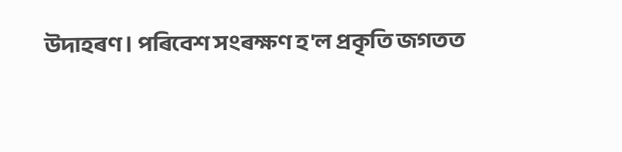উদাহৰণ। পৰিবেশ সংৰক্ষণ হ'ল প্ৰকৃতি জগতত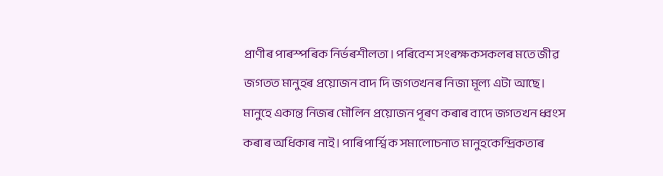প্ৰাণীৰ পাৰস্পৰিক নিৰ্ভৰশীলতা। পৰিবেশ সংৰক্ষকসকলৰ মতে জীৱ জগতত মানুহৰ প্ৰয়োজন বাদ দি জগতখনৰ নিজা মূল্য এটা আছে। মানুহে একান্ত নিজৰ মৌলিন প্রয়োজন পূৰণ কৰাৰ বাদে জগতখন ধ্বংস কৰাৰ অধিকাৰ নাই। পাৰিপার্শ্বিক সমালোচনাত মানুহকেন্দ্রিকতাৰ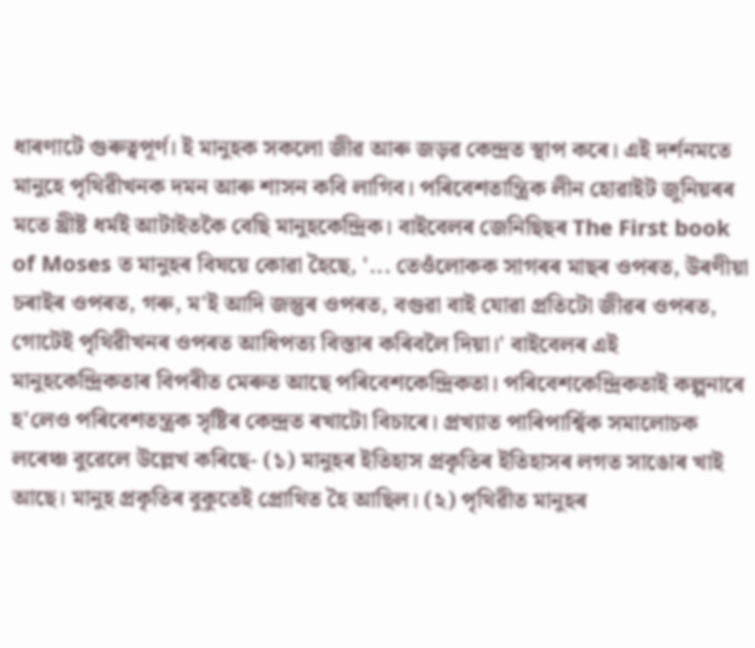ধাৰণাটে গুৰুত্বপূর্ণ। ই মানুহক সকলো জীৱ আৰু জড়ৱ কেন্দ্ৰত স্থাপ কৰে। এই দর্শনমতে মানুহে পৃথিৱীখনক দমন আৰু শাসন কবি লাগিব। পৰিবেশতান্ত্রিক লীন হোৱাইট জুনিয়ৰৰ মতে খ্ৰীষ্ট ধর্মই আটাইতকৈ বেছি মানুহকেন্দ্রিক। বাইবেলৰ জেনিছিছৰ The First book of Moses ত মানুহৰ বিষয়ে কোৱা হৈছে, '... তেওঁলোকক সাগৰৰ মাছৰ ওপৰত, উৰণীয়া চৰাইৰ ওপৰত, গৰু, ম'ই আদি জন্তুৰ ওপৰত, বগুৱা বাই যোৱা প্ৰতিটো জীৱৰ ওপৰত, গোটেই পৃথিৱীখনৰ ওপৰত আধিপত্য বিস্তাৰ কৰিবলৈ দিয়া।' বাইবেলৰ এই মানুহকেন্দ্ৰিকতাৰ বিপৰীত মেৰুত আছে পৰিবেশকেন্দ্ৰিকতা। পৰিবেশকেন্দ্ৰিকতাই কল্পনাৰে হ'লেও পৰিবেশতন্ত্ৰক সৃষ্টিৰ কেন্দ্ৰত ৰখাটো বিচাৰে। প্ৰখ্যাত পাৰিপাৰ্শ্বিক সমালোচক লৰেঞ্চ বুৱেলে উল্লেখ কৰিছে- (১) মানুহৰ ইতিহাস প্রকৃতিৰ ইতিহাসৰ লগত সাঙোৰ খাই আছে। মানুহ প্ৰকৃতিৰ বুকুতেই প্রোথিত হৈ আছিল। (২) পৃথিৱীত মানুহৰ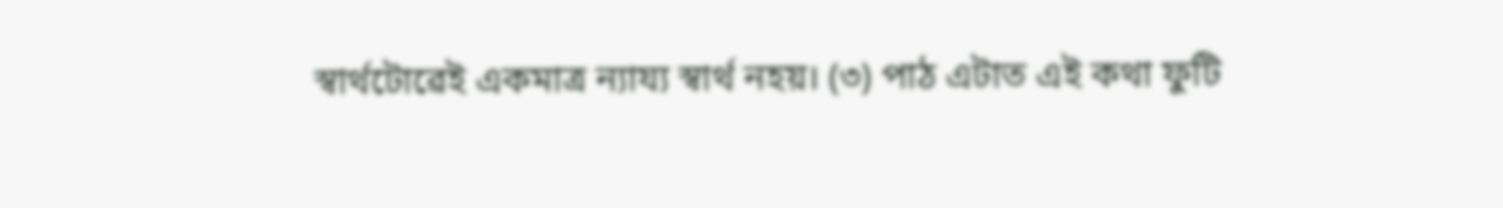স্বাৰ্থটোৱেই একমাত্র ন্যায্য স্বার্থ নহয়। (৩) পাঠ এটাত এই কথা ফুটি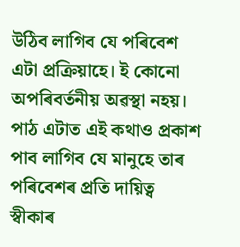উঠিব লাগিব যে পৰিবেশ এটা প্রক্রিয়াহে। ই কোনো অপৰিবৰ্তনীয় অৱস্থা নহয়। পাঠ এটাত এই কথাও প্রকাশ পাব লাগিব যে মানুহে তাৰ পৰিবেশৰ প্রতি দায়িত্ব স্বীকাৰ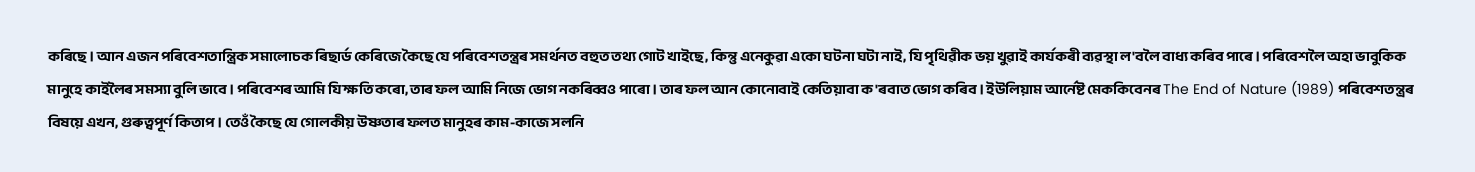কৰিছে। আন এজন পৰিবেশতান্ত্রিক সমালোচক ৰিছাৰ্ড কেৰিজে কৈছে যে পৰিবেশতন্ত্ৰৰ সমর্থনত বহুত তথ্য গোট খাইছে, কিন্তু এনেকুৱা একো ঘটনা ঘটা নাই, যি পৃথিৱীক ভয় খুৱাই কাৰ্যকৰী ব্যৱস্থা ল'বলৈ বাধ্য কৰিব পাৰে। পৰিবেশলৈ অহা ভাবুকিক মানুহে কাইলৈৰ সমস্যা বুলি ভাবে। পৰিবেশৰ আমি যি ক্ষতি কৰো, তাৰ ফল আমি নিজে ভোগ নকৰিব্বও পাৰো। তাৰ ফল আন কোনোবাই কেতিয়াবা ক'ৰবাত ভোগ কৰিব। ইউলিয়াম আর্নেষ্ট মেককিবেনৰ The End of Nature (1989) পৰিবেশতন্ত্ৰৰ বিষয়ে এখন, গুৰুত্বপূৰ্ণ কিতাপ। তেওঁ কৈছে যে গোলকীয় উষ্ণতাৰ ফলত মানুহৰ কাম-কাজে সলনি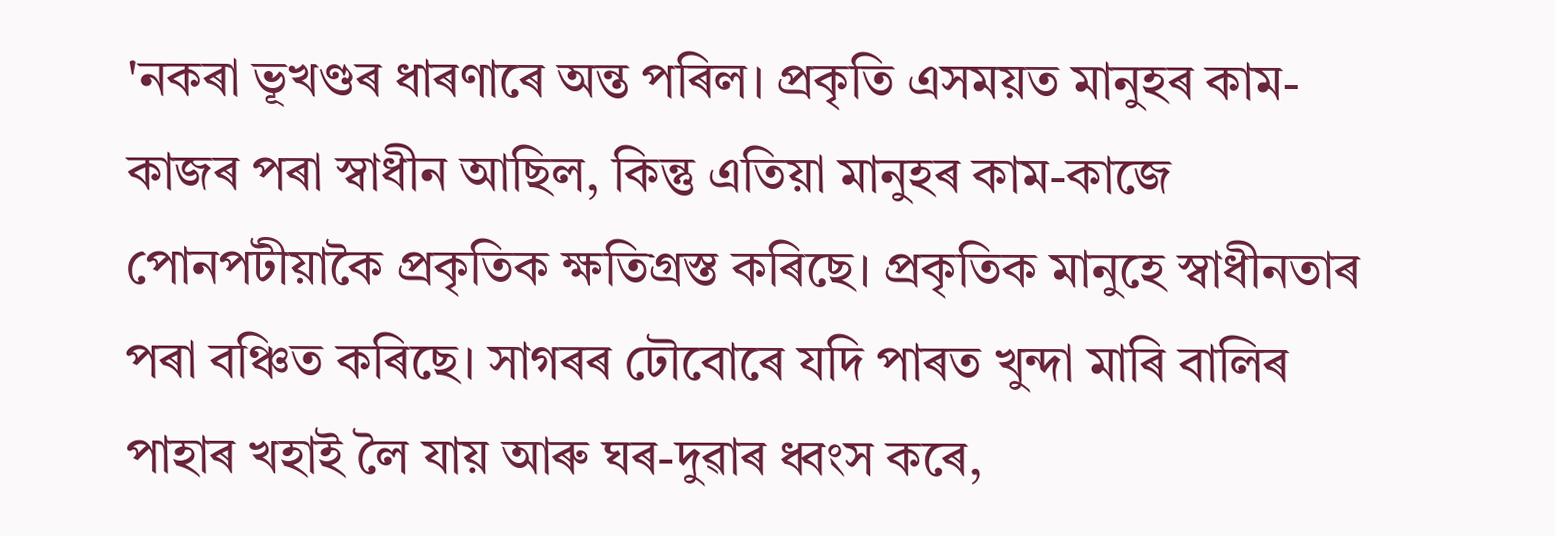'নকৰা ভূখণ্ডৰ ধাৰণাৰে অন্ত পৰিল। প্রকৃতি এসময়ত মানুহৰ কাম-কাজৰ পৰা স্বাধীন আছিল, কিন্তু এতিয়া মানুহৰ কাম-কাজে পোনপটীয়াকৈ প্রকৃতিক ক্ষতিগ্রস্ত কৰিছে। প্রকৃতিক মানুহে স্বাধীনতাৰ পৰা বঞ্চিত কৰিছে। সাগৰৰ ঢৌবোৰে যদি পাৰত খুন্দা মাৰি বালিৰ পাহাৰ খহাই লৈ যায় আৰু ঘৰ-দুৱাৰ ধ্বংস কৰে,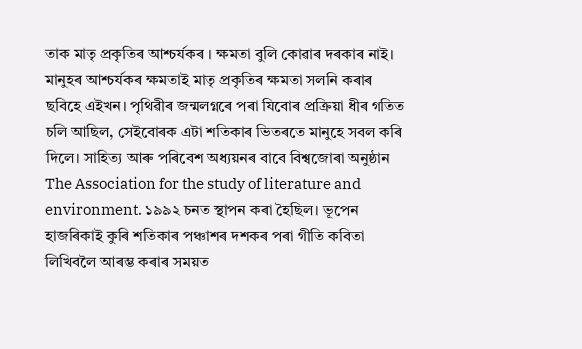তাক মাতৃ প্ৰকৃতিৰ আশ্চৰ্যকৰ । ক্ষমতা বুলি কোৱাৰ দৰকাৰ নাই। মানুহৰ আশ্চৰ্যকৰ ক্ষমতাই মাতৃ প্ৰকৃতিৰ ক্ষমতা সলনি কৰাৰ ছবিহে এইখন। পৃথিৱীৰ জন্মলগ্নৰে পৰা যিবোৰ প্ৰক্ৰিয়া ধীৰ গতিত চলি আছিল, সেইবোৰক এটা শতিকাৰ ভিতৰতে মানুহে সবল কৰি দিলে। সাহিত্য আৰু পৰিবেশ অধ্যয়নৰ বাবে বিশ্বজোৰা অনুষ্ঠান The Association for the study of literature and environment. ১৯৯২ চনত স্থাপন কৰা হৈছিল। ভূপেন হাজৰিকাই কুৰি শতিকাৰ পঞ্চাশৰ দশকৰ পৰা গীতি কবিতা লিখিবলৈ আৰম্ভ কৰাৰ সময়ত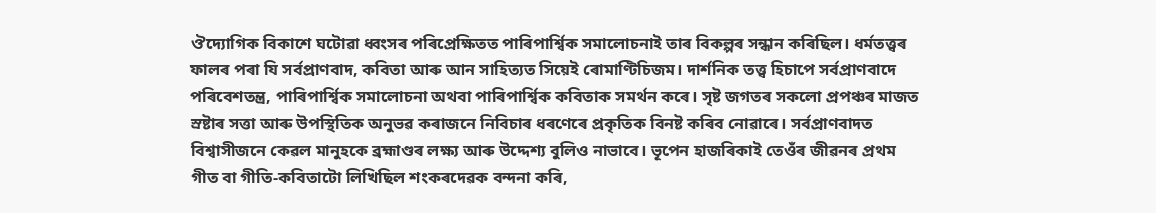ঔদ্যোগিক বিকাশে ঘটোৱা ধ্বংসৰ পৰিপ্ৰেক্ষিতত পাৰিপাৰ্শ্বিক সমালোচনাই তাৰ বিকল্পৰ সন্ধান কৰিছিল। ধর্মতত্ত্বৰ ফালৰ পৰা যি সর্বপ্রাণবাদ, কবিতা আৰু আন সাহিত্যত সিয়েই ৰোমাণ্টিচিজম। দার্শনিক তত্ত্ব হিচাপে সৰ্বপ্ৰাণবাদে পৰিবেশতন্ত্র, পাৰিপাৰ্শ্বিক সমালোচনা অথবা পাৰিপাৰ্শ্বিক কবিতাক সমর্থন কৰে। সৃষ্ট জগতৰ সকলো প্ৰপঞ্চৰ মাজত স্ৰষ্টাৰ সত্তা আৰু উপস্থিতিক অনুভৱ কৰাজনে নিবিচাৰ ধৰণেৰে প্ৰকৃতিক বিনষ্ট কৰিব নোৱাৰে। সৰ্বপ্ৰাণবাদত বিশ্বাসীজনে কেৱল মানুহকে ব্ৰহ্মাণ্ডৰ লক্ষ্য আৰু উদ্দেশ্য বুলিও নাভাবে। ভূপেন হাজৰিকাই তেওঁৰ জীৱনৰ প্ৰথম গীত বা গীতি-কবিতাটো লিখিছিল শংকৰদেৱক বন্দনা কৰি,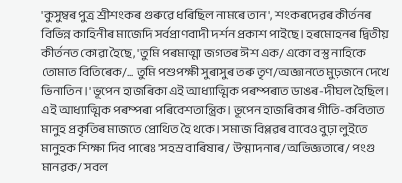'কুসুম্বৰ পুত্ৰ শ্ৰীশংকৰ গুৰুৱে ধৰিছিল নামৰে তান', শংকৰদেৱৰ কীৰ্তনৰ বিভিন্ন কাহিনীৰ মাজেদি সর্বপ্রাণবাদী দর্শন প্রকাশ পাইছে। হৰমোহনৰ দ্বিতীয় কীৰ্তনত কোৱা হৈছে, 'তুমি পৰমাত্মা জগতৰ ঈশ এক/ একো বস্তু নাহিকে তোমাত বিতিৰেক/... তুমি পশুপক্ষী সুৰাসুৰ তৰু তৃণ/অজ্ঞানতে মুঢ়জনে দেখে ভিনাতিন।' ভূপেন হাজৰিকা এই আধ্যাত্মিক পৰম্পৰাত ডাঙৰ-দীঘল হৈছিল। এই আধ্যাত্মিক পৰম্পৰা পৰিবেশতান্ত্রিক। ভূপেন হাজৰিকাৰ গীতি-কবিতাত মানুহ প্ৰকৃতিৰ মাজতে প্রোথিত হৈ থকে। সমাজ বিপ্লৱৰ বাবেও বুঢ়া লুইতে মানুহক শিক্ষা দিব পাৰেঃ 'সহস্ৰ বাৰিষাৰ/ উন্মাদনাৰ/অভিজ্ঞতাৰে/ পংগু মানৱক/ সবল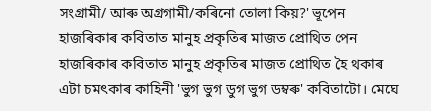সংগ্ৰামী/ আৰু অগ্রগামী/কৰিনো তোলা কিয়?' ভূপেন হাজৰিকাৰ কবিতাত মানুহ প্ৰকৃতিৰ মাজত প্রোথিত পেন হাজৰিকাৰ কবিতাত মানুহ প্রকৃতিৰ মাজত প্রোথিত হৈ থকাৰ এটা চমৎকাৰ কাহিনী 'ভুগ ভুগ ডুগ ভুগ ডম্বৰু' কবিতাটো। মেঘে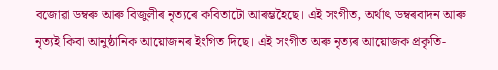বজোৱা ডম্বৰু আৰু বিজুলীৰ নৃত্যৰে কবিতাটো আৰম্ভহৈছে। এই সংগীত, অর্থাৎ ডম্বৰবাদন আৰু নৃত্যই কিবা আনুষ্ঠানিক আয়োজনৰ ইংগিত দিছে। এই সংগীত অৰু নৃত্যৰ আয়োজক প্রকৃতি-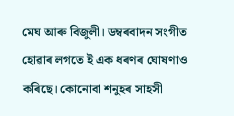মেঘ আৰু বিজুলী। ডম্বৰবাদন সংগীত হোৱাৰ লগতে ই এক ধৰণৰ ঘোষণাও কৰিছে। কোনোবা শনুহৰ সাহসী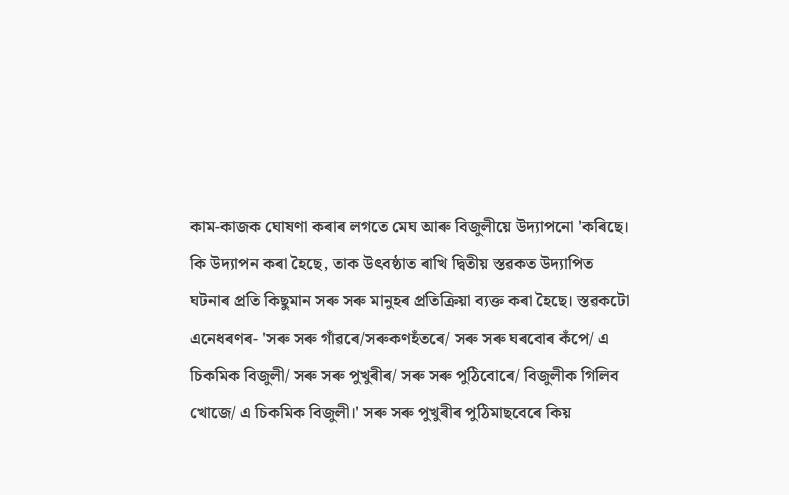কাম-কাজক ঘোষণা কৰাৰ লগতে মেঘ আৰু বিজুলীয়ে উদ্যাপনো 'কৰিছে। কি উদ্যাপন কৰা হৈছে, তাক উৎবষ্ঠাত ৰাখি দ্বিতীয় স্তৱকত উদ্যাপিত ঘটনাৰ প্ৰতি কিছুমান সৰু সৰু মানুহৰ প্ৰতিক্রিয়া ব্যক্ত কৰা হৈছে। স্তৱকটো এনেধৰণৰ- 'সৰু সৰু গাঁৱৰে/সৰুকণহঁতৰে/ সৰু সৰু ঘৰবোৰ কঁপে/ এ চিকমিক বিজুলী/ সৰু সৰু পুখুৰীৰ/ সৰু সৰু পুঠিবোৰে/ বিজুলীক গিলিব খোজে/ এ চিকমিক বিজুলী।' সৰু সৰু পুখুৰীৰ পুঠিমাছবেৰে কিয়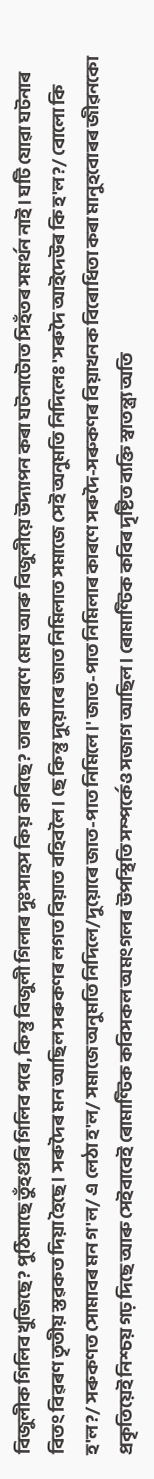বিজুলীক গিলিব খুজিছে? পুঠিমাছে তুঁহগুৰি গিলিব পৰে, কিন্তু বিজুলী গিলাৰ দুঃসাহস কিয় কৰিছে? তাৰ কাৰণে মেঘ আৰু বিজুলীয়ে উদ্যাপন কৰা ঘটনাটোত সিহঁতৰ সমর্থন নাই। ঘটি যোৱা ঘটনাৰ বিতং বিৱৰণ তৃতীয় স্তৱকত দিয়া হৈছে। সৰুদৈৰ মন আছিল সৰুকণৰ লগত বিয়াত বহিবলৈ। ছে কিন্তু দুয়োৰে জাত নিমিলাত সমাজে সেই অনুমতি নিদিলেঃ 'সৰুদৈ আইদেউৰ কি হ'ল?/ বোলো কি হ'ল?/ সৰুকণত সোমাবৰ মন গ'ল/ এ লেঠা হ'ল/ সমাজে অনুমতি নিদিলে/দুয়োৰে জাত-পাত নিমিলে।' জাত-পাত নিমিলাৰ কাৰণে সৰুদৈ-সৰুকণৰ বিয়াখনক বিৰোধিতা কৰা মানুহবোৰৰ জীৱনকো প্রকৃতিয়েই নিশ্চয় গঢ় দিছে আৰু সেইবাবেই ৰোমাণ্টিক কবিসকল অমংগলৰ উপস্থিতি সম্পর্কেও সজাগ আছিল। ৰোমাণ্টিক কবিৰ দৃষ্টিত ব্যক্তি স্বাতন্ত্র্য অতি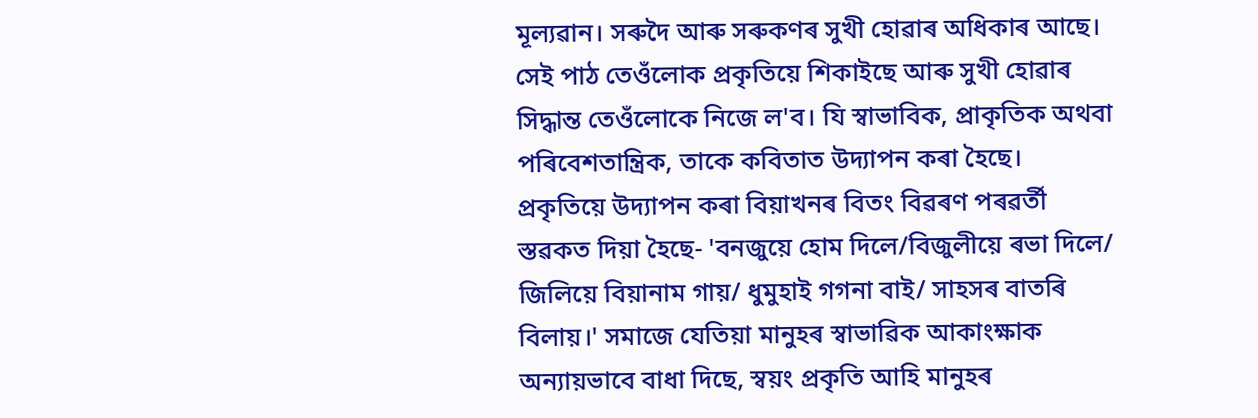মূল্যৱান। সৰুদৈ আৰু সৰুকণৰ সুখী হোৱাৰ অধিকাৰ আছে। সেই পাঠ তেওঁলোক প্রকৃতিয়ে শিকাইছে আৰু সুখী হোৱাৰ সিদ্ধান্ত তেওঁলোকে নিজে ল'ব। যি স্বাভাবিক, প্রাকৃতিক অথবা পৰিবেশতান্ত্রিক, তাকে কবিতাত উদ্যাপন কৰা হৈছে। প্রকৃতিয়ে উদ্যাপন কৰা বিয়াখনৰ বিতং বিৱৰণ পৰৱৰ্তী স্তৱকত দিয়া হৈছে- 'বনজুয়ে হোম দিলে/বিজুলীয়ে ৰভা দিলে/ জিলিয়ে বিয়ানাম গায়/ ধুমুহাই গগনা বাই/ সাহসৰ বাতৰি বিলায়।' সমাজে যেতিয়া মানুহৰ স্বাভাৱিক আকাংক্ষাক অন্যায়ভাবে বাধা দিছে, স্বয়ং প্রকৃতি আহি মানুহৰ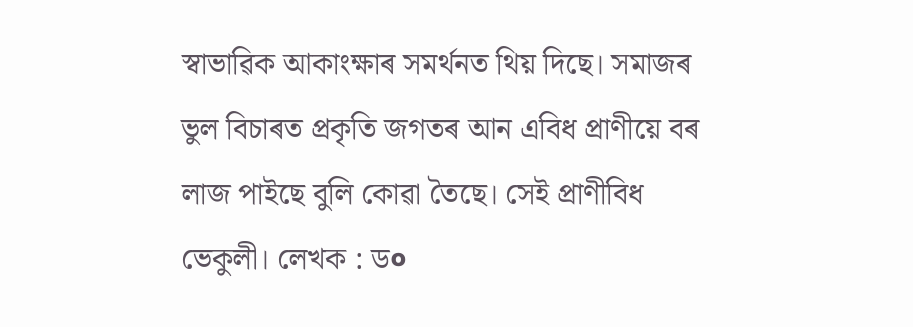স্বাভাৱিক আকাংক্ষাৰ সমৰ্থনত থিয় দিছে। সমাজৰ ভুল বিচাৰত প্রকৃতি জগতৰ আন এবিধ প্রাণীয়ে বৰ লাজ পাইছে বুলি কোৱা তৈছে। সেই প্রাণীবিধ ভেকুলী। লেখক : ড०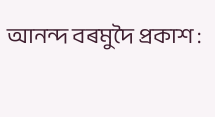আনন্দ বৰমুদৈ প্ৰকাশ :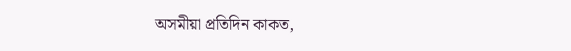অসমীয়া প্ৰতিদিন কাকত,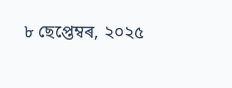৮ ছেপ্তেম্বৰ, ২০২৫